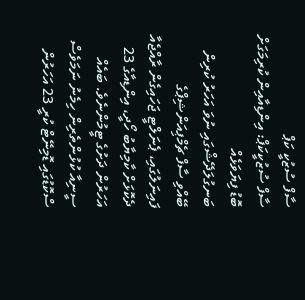ސާފް ސުޒުކީ ކަޕް
ސާފް ސުޒުކީކަޕް: އިންޑިއާއިން ކުރިމަގަށް ބޮޑު ފިޔަވަޅެއް
ބަނގުލަދޭޝްގައި ނުވަ އަހަރު ކުރިން ބޭއްވި ސާފް ޗެމްޕިއަންޝިޕްގެ ފައިނަލުގައި، ޕެނަލްޓީ ޖަހައިގެން ރާއްޖެއާ ދެކޮޅަށް ކާމިޔާބު ހޯދީ، އިންޑިއާގެ 23 އަހަރުން ދަށުގެ ޓީމުންނެވެ. ބައެއް ސީނިއާ ކުޅުންތެރިން ހިމެނު ނަމަވެސް ސްކޮޑުގައި ޑޮމިނޭޓް ކުރީ 23 އަހަރުން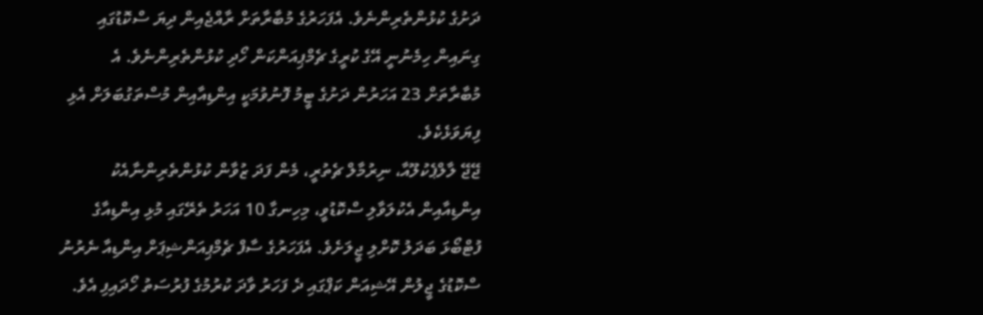ދަށުގެ ކުޅުންތެރިންނެވެ. އެފަހަރުގެ މުބާރާތަށް ރާއްޖެއިން ދިޔަ ސްކޮޑުގައި ގިނައިން ހިމެނުނީ އޭގެ ކުރީގެ ޗެމްޕިއަންކަން ހޯދި ކުޅުންތެރިންނެވެ. އެ މުބާރާތަށް 23 އަހަރުން ދަށުގެ ޓީމު ފޮނުވުމަކީ އިންޑިއާއިން މުސްތަގުބަލަށް އެޅި ފިޔަވަޅެކެވެ.
ޖޭޖޭ ލާލްޕެކުލޫއާ، ނިރުމާލް ޗެތުރީ، މެން ފަދަ ޒުވާން ކުޅުންތެރިންނާއެކު އިންޑިއާއިން އެކުލަވާލި ސްކޮޑުވީ، މިހިނގާ 10 އަހަރު ތެރޭގައި މުޅި އިންޑިއާގެ ފުޓްބޯޅަ ބަދަލު ކޮށްލި ޖީލަށެވެ. އެފަހަރުގެ ސާފް ޗެމްޕިއަންޝިޕަށް އިންޑިއާ ނެރުނު ސްކޮޑުގެ ޖީލުން އޭޝިއަން ކަޕްގައި ދެ ފަހަރު ވާދަ ކުރުމުގެ ފުރުސަތު ހޯދައިފި އެވެ.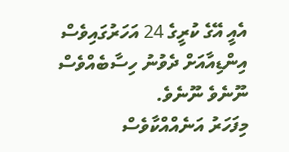އެއީ އޭގެ ކުރީގެ 24 އަހަރުގައިވެސް އިންޑިއާއަށް ދެވުނު ހިސާބެއްވެސް ނޫނެވެ ނޫނެވެ.
މިފަހަރު އަނެއްއްކާވެސް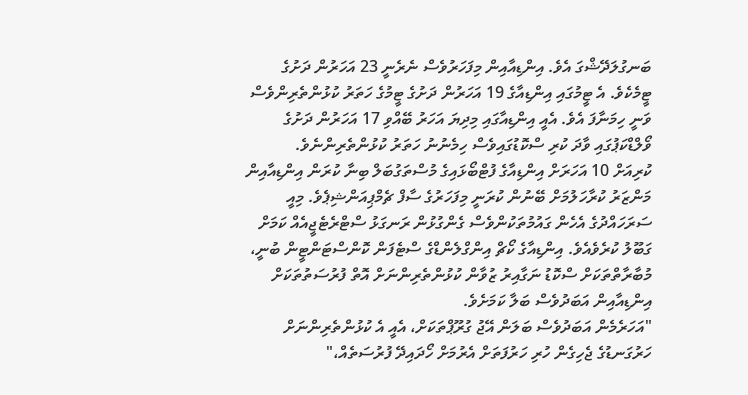ބަނގުލަދޭޝްގަ އެވެ. އިންޑިއާއިން މިފަހަރުވެސް ނެރެނީ 23 އަހަރުން ދަށުގެ ޓީމެކެވެ. އެ ޓީމުގައި އިންޑިއާގެ 19 އަހަރުން ދަށުގެ ޓީމުގެ ހަތަރު ކުޅުންތެރިންވެސް ވަނީ ހިމަނާފަ އެވެ. އެއީ އިންޑިއާގައި މިދިޔަ އަހަރު ބޭއްވި 17 އަހަރުން ދަށުގެ ވޯލްޑްކަޕުގައި ވާދަ ކުރި ސްކޮޑުގައިވެސް ހިމެނުނު ހަތަރު ކުޅުންތެރިންނެވެ.
ކުރިއަށް 10 އަހަރަށް އިންޑިއާގެ ފުޓްބޯޅައިގެ މުސްތަގުބަލް ބިނާ ކުރަން އިންޑިއާއިން މަންޒަރު ކުރާހަލުމަށް ބޭނުން ކުރަނީ މިފަހަރުގެ ސާފް ޗެމްޕިއަންޝިޕެވެ. މިއީ ސަރަހައްދުގެ އެހެން ގައުމުތަކުންވެސް ގެންގުޅުން ރަނގަޅު ސްޓްރެޓެޖީއެއް ކަމަށް ގަބޫލު ކުރެވެއެވެ. އިންޑިއާގެ ކޯޗް އިންގްލެންޑްގެ ސްޓެފަން ކޮންސްޓަންޓީން ބުނީ، މުބާރާތްތަކަށް ސްކޮޑު ނަގާއިރު ޒުވާން ކުޅުންތެރިންނަށް އޮތް ފުރުސަތުތަކަށް އިންޑިއާއިން އަބަދުވެސް ބަލާ ކަމަށެވެ.
"އަހަރެމެން އަބަދުވެސް ބަލަން އޭޖު ގުރޫޕްތަކަށް، އެއީ އެ ކުޅުންތެރިންނަށް ހަރުގަނޑުގެ ޖެހިގެން ހުރި ހަރުފަތަށް އެރުމަށް ހޯދައިދޭ ފުރުސަތެއް،"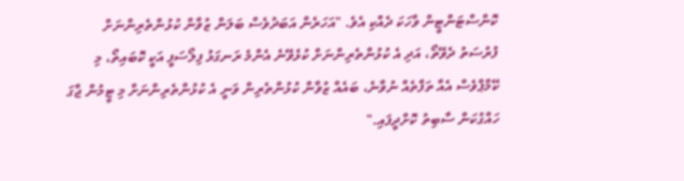ކޮންސްޓަންޓީން ވާހަކަ ދެއްކި އެވެ. "އަހަރެން އަބަދުވެސް ބަލަން ޒުވާން ކުޅުންތެރިންނަށް ފުރުސަތު ދެވޭތޯ، އަދި އެ ކުޅުންތެރިންނަށް ކުޅެވޭނެ އެންމެ ރަނގަޅު ފިލޯސަފީ އަކީ ކޮބައިތޯ، މި ކޭމްޕްވެސް އެއާ ތަފާތެއް ނުވާނެ، ބައެއް ޒުވާން ކުޅުންތެރިން ވަނީ އެ ކުޅުންތެރިންނަށް މި ޓީމުން ޖާގަ ހައްގުކަން ސާބިތު ކޮށްދީފައި."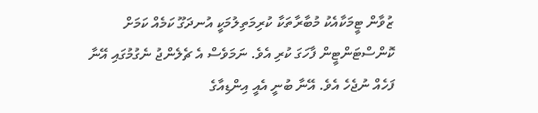ޒުވާން ޓީމަކާއެކު މުބާރާތަކާ ކުރިމަތިލުމަކީ އުނދަގޫ ކަމެއް ކަމަށް ކޮންސްޓަންޓީން ފާހަގަ ކުރި އެވެ. ނަމަވެސް އެ ޗެލެންޖު ނެގުމުގައި އޭނާ ފަހެއް ނުޖެހެ އެވެ. އޭނާ ބުނީ އެއީ އިންޑިއާގެ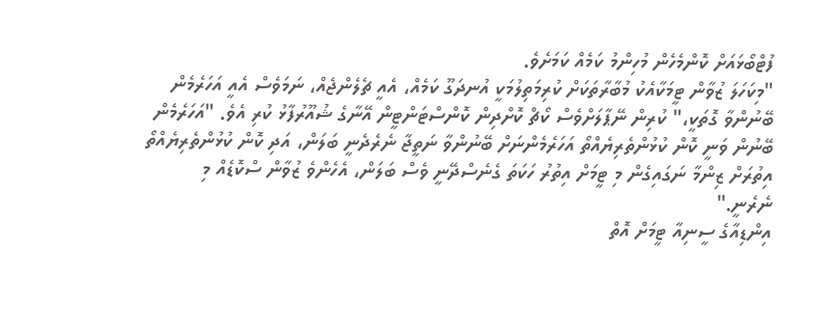ފުޓްބޯޅައަށް ކޮންމެހެން މުހިންމު ކަމެއް ކަމަށެވެ.
"މިކަހަލަ ޒުވާން ޓީމަކާއެކު މުބާރާތަކަށް ކުރިމަތިލުމަކީ އުނދަގޫ ކަމެއް، އެއީ ޗެލެންޖެއް، ނަމަވެސް އެއީ އަހަރެމެން ބޭނުންވާ ގޮތަކީ،" ކުރިން ނޭޕާލަށްވެސް ކޯޗް ކޮށްދިން ކޮންސްޓަންޓީން އޭނާގެ ޝުއޫރުފާޅު ކުރި އެވެ. "އަހަރެމެން ބޭނުން ވަނީ ކޮން ކުޅުންތެރިޔެއްތޯ އަހަރެމެންނަށް ބޭނުންވާ ނަތީޖާ ނެރެދެނީ ބަލަން، އަދި ކޮން ކުޅުންތެރިޔެއްތޯ އިތުރަށް ޒިންމާ ނަގައިގެން މި ޓީމަށް އިތުރު ހަކަތަ ގެނެސްދޭނީ ވެސް ބަލަން، އެހެންވެ ޒުވާން ސްކޮޑެއް މި ނެރެނީ."
އިންޑިއާގެ ސީނިއާ ޓީމަށް އޮތް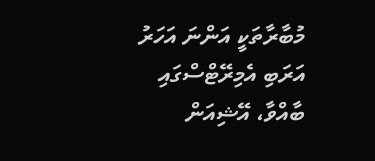މުބާރާތަކީ އަންނަ އަހަރު އަރަބި އެމިރޭޓްސްގައި ބާއްވާ، އޭޝިއަން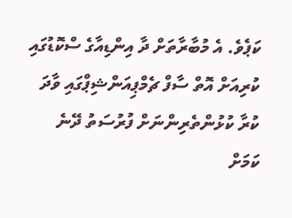ކަޕެވެ. އެ މުބާރާތަށް ދާ އިންޑިއާގެ ސްކޮޑުގައި ކުރިއަށް އޮތް ސާފް ޗެމްޕިއަންޝިޕްގައި ވާދަ ކުރާ ކުޅުންތެރިންނަށް ފުރުސަތު ދޭނެ ކަމަށް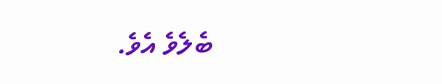ބެލެވެ އެވެ.